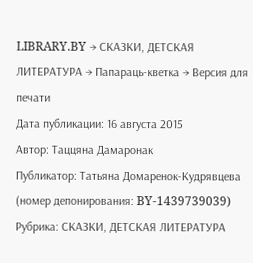LIBRARY.BY → СКАЗКИ, ДЕТСКАЯ ЛИТЕРАТУРА → Папараць-кветка → Версия для печати
Дата публикации: 16 августа 2015
Автор: Таццяна Дамаронак
Публикатор: Татьяна Домаренок-Кудрявцева (номер депонирования: BY-1439739039)
Рубрика: СКАЗКИ, ДЕТСКАЯ ЛИТЕРАТУРА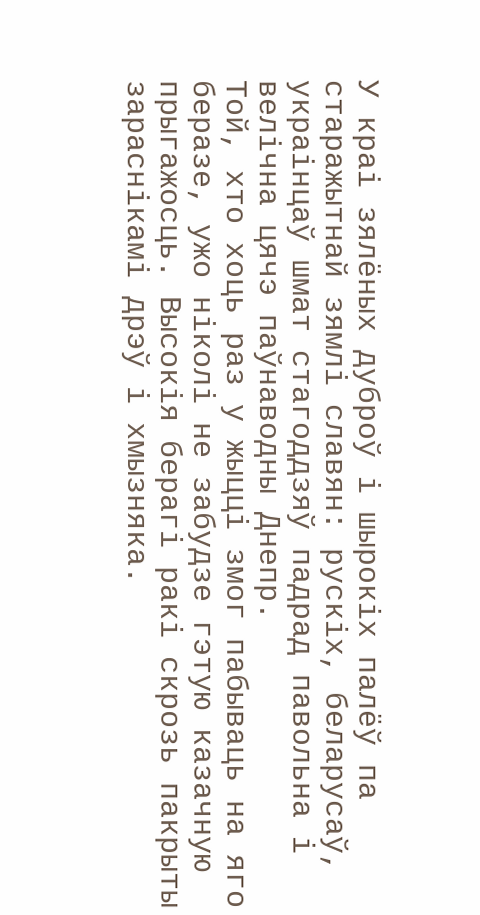У краі зялёных дуброў і шырокіх палёў па старажытнай зямлі славян: рускіх, беларусаў, украінцаў шмат стагоддзяў падрад павольна і велічна цячэ паўнаводны Днепр.
Той, хто хоць раз у жыцці змог пабываць на яго беразе, ужо ніколі не забудзе гэтую казачную прыгажосць. Высокія берагі ракі скрозь пакрыты зараснікамі дрэў і хмызняка.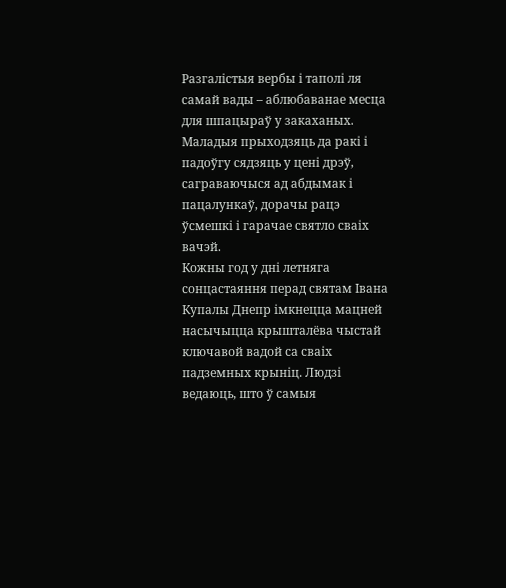Разгалістыя вербы і таполі ля самай вады – аблюбаванае месца для шпацыраў у закаханых. Маладыя прыходзяць да ракі і падоўгу сядзяць у цені дрэў, саграваючыся ад абдымак і пацалункаў, дорачы рацэ ўсмешкі і гарачае святло сваіх вачэй.
Кожны год у дні летняга сонцастаяння перад святам Івана Купалы Днепр імкнецца мацней насычыцца крышталёва чыстай ключавой вадой са сваіх падземных крыніц. Людзі ведаюць, што ў самыя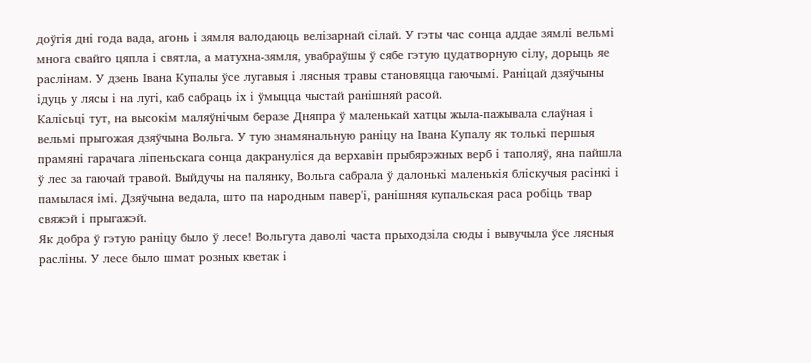доўгія дні года вада, агонь і зямля валодаюць велізарнай сілай. У гэты час сонца аддае зямлі вельмі многа свайго цяпла і святла, а матухна-зямля, увабраўшы ў сябе гэтую цудатворную сілу, дорыць яе раслінам. У дзень Івана Купалы ўсе лугавыя і лясныя травы становяцца гаючымі. Раніцай дзяўчыны ідуць у лясы і на лугі, каб сабраць іх і ўмыцца чыстай ранішняй расой.
Калісьці тут, на высокім маляўнічым беразе Дняпра ў маленькай хатцы жыла-пажывала слаўная і вельмі прыгожая дзяўчына Вольга. У тую знамянальную раніцу на Івана Купалу як толькі першыя прамяні гарачага ліпеньскага сонца дакрануліся да верхавін прыбярэжных верб і таполяў, яна пайшла ў лес за гаючай травой. Выйдучы на палянку, Вольга сабрала ў далонькі маленькія бліскучыя расінкі і памылася імі. Дзяўчына ведала, што па народным павер'і, ранішняя купальская раса робіць твар свяжэй і прыгажэй.
Як добра ў гэтую раніцу было ў лесе! Вольгута даволі часта прыходзіла сюды і вывучыла ўсе лясныя расліны. У лесе было шмат розных кветак і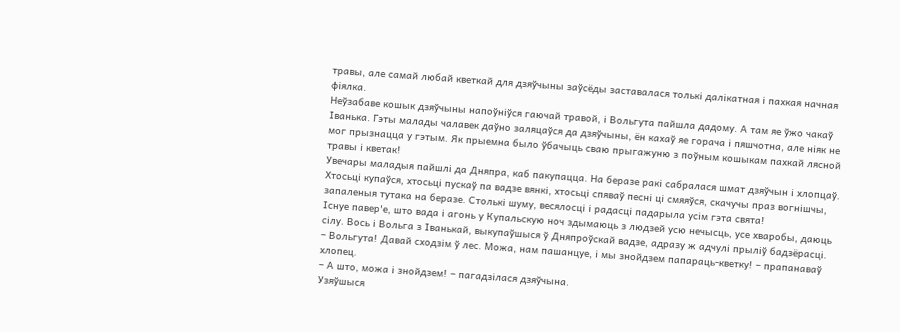травы, але самай любай кветкай для дзяўчыны заўсёды заставалася толькі далікатная і пахкая начная фіялка.
Неўзабаве кошык дзяўчыны напоўніўся гаючай травой, і Вольгута пайшла дадому. А там яе ўжо чакаў Iванька. Гэты малады чалавек даўно заляцаўся да дзяўчыны, ён кахаў яе горача і пяшчотна, але ніяк не мог прызнацца у гэтым. Як прыемна было ўбачыць сваю прыгажуню з поўным кошыкам пахкай лясной травы і кветак!
Увечары маладыя пайшлі да Дняпра, каб пакупацца. На беразе ракі сабралася шмат дзяўчын і хлопцаў. Хтосьці купаўся, хтосьці пускаў па вадзе вянкі, хтосьці спяваў песні ці смяяўся, скачучы праз вогнішчы, запаленыя тутака на беразе. Столькі шуму, весялосці і радасці падарыла усім гэта свята!
Існуе павер'е, што вада і агонь у Купальскую ноч здымаюць з людзей усю нечысць, усе хваробы, даюць сілу. Вось і Вольга з Iванькай, выкупаўшыся ў Дняпроўскай вадзе, адразу ж адчулі прыліў бадзёрасці.
– Вольгута! Давай сходзім ў лес. Можа, нам пашанцуе, і мы знойдзем папараць-кветку! – прапанаваў хлопец.
– А што, можа і знойдзем! – пагадзілася дзяўчына.
Узяўшыся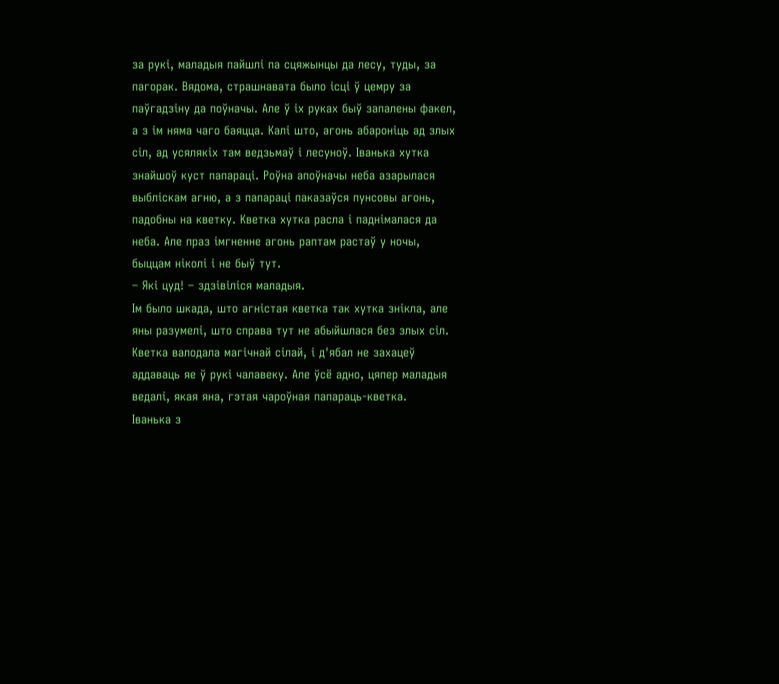за рукі, маладыя пайшлі па сцяжынцы да лесу, туды, за пагорак. Вядома, страшнавата было ісці ў цемру за паўгадзіну да поўначы. Але ў іх руках быў запалены факел, а з ім няма чаго баяцца. Калі што, агонь абароніць ад злых сіл, ад усялякіх там ведзьмаў і лесуноў. Iванька хутка знайшоў куст папараці. Роўна апоўначы неба азарылася выбліскам агню, а з папараці паказаўся пунсовы агонь, падобны на кветку. Кветка хутка расла і паднімалася да неба. Але праз імгненне агонь раптам растаў у ночы, быццам ніколі і не быў тут.
– Які цуд! – здзівіліся маладыя.
Ім было шкада, што агністая кветка так хутка знікла, але яны разумелі, што справа тут не абыйшлася без злых сіл. Кветка валодала магічнай сілай, і д'ябал не захацеў аддаваць яе ў рукі чалавеку. Але ўсё адно, цяпер маладыя ведалі, якая яна, гэтая чароўная папараць-кветка.
Iванька з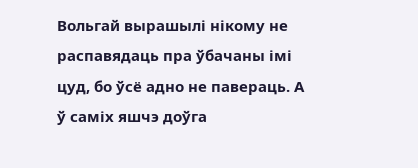Вольгай вырашылі нікому не распавядаць пра ўбачаны імі цуд, бо ўсё адно не павераць. А ў саміх яшчэ доўга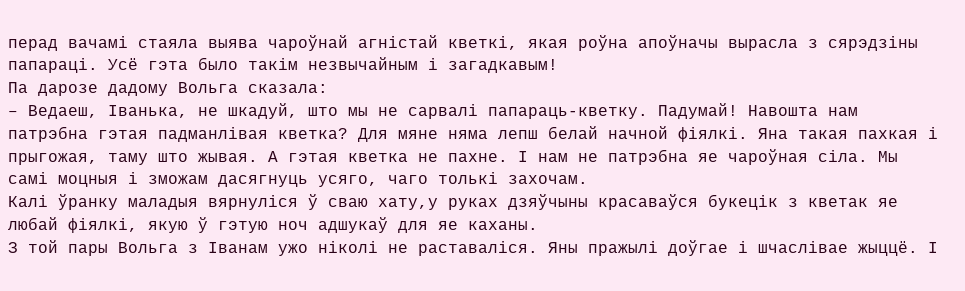перад вачамі стаяла выява чароўнай агністай кветкі, якая роўна апоўначы вырасла з сярэдзіны папараці. Усё гэта было такім незвычайным і загадкавым!
Па дарозе дадому Вольга сказала:
– Ведаеш, Iванька, не шкадуй, што мы не сарвалі папараць-кветку. Падумай! Навошта нам патрэбна гэтая падманлівая кветка? Для мяне няма лепш белай начной фіялкі. Яна такая пахкая і прыгожая, таму што жывая. А гэтая кветка не пахне. І нам не патрэбна яе чароўная сіла. Мы самі моцныя і зможам дасягнуць усяго, чаго толькі захочам.
Калі ўранку маладыя вярнуліся ў сваю хату,у руках дзяўчыны красаваўся букецік з кветак яе любай фіялкі, якую ў гэтую ноч адшукаў для яе каханы.
З той пары Вольга з Іванам ужо ніколі не раставаліся. Яны пражылі доўгае і шчаслівае жыццё. І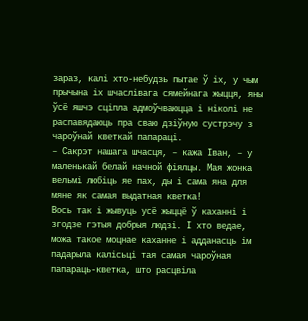зараз, калі хто-небудзь пытае ў іх, у чым прычына іх шчаслівага сямейнага жыцця, яны ўсё яшчэ сціпла адмоўчваюцца і ніколі не распавядаюць пра сваю дзіўную сустрэчу з чароўнай кветкай папараці.
– Сакрэт нашага шчасця, – кажа Іван, – у маленькай белай начной фіялцы. Мая жонка вельмі любіць яе пах, ды і сама яна для мяне як самая выдатная кветка!
Вось так і жывуць усё жыццё ў каханні і згодзе гэтыя добрыя людзі. І хто ведае, можа такое моцнае каханне і адданасць ім падарыла калісьці тая самая чароўная папараць-кветка, што расцвіла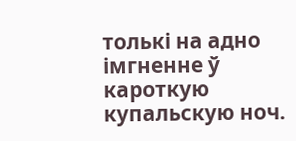толькі на адно імгненне ў кароткую купальскую ноч.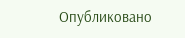Опубликовано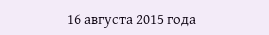16 августа 2015 года